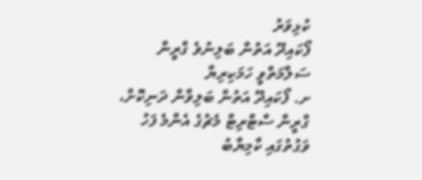ކުޅިވަރު
ފޯކައިދޫ އަތުން ބަލިނުވެ ގްރީން ސަލާމަތްވީ ހަމަކިރިޔާ
ށ. ފޯކައިދޫ އަތުން ބަލިވާން ދަނިކޮށް، ގްރީން ސްޓްރިޓް މެޗުގެ އެންމެ ފަހު ވަގުތުގައި ކާމިޔާބު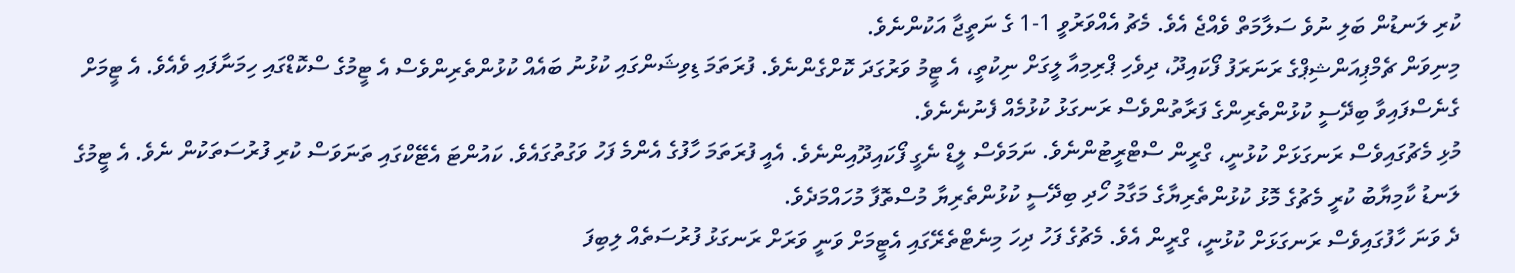ކުރި ލަނޑުން ބަލި ނުވެ ސަލާމަތް ވެއްޖެ އެވެ. މެޗު އެއްވަރުވީ 1-1 ގެ ނަތީޖާ އަކުންނެވެ.
މިނިވަން ޗެމްޕިއަންޝިޕްގެ ރަނަރަފު ފޯކައިދޫ، ދިވެހި ޕްރިމިއާ ލީގަށް ނިކުތީ، އެ ޓީމު ވަރުގަދަ ކޮށްގެންނެވެ. ފުރަތަމަ ޑިވިޝަންގައި ކުޅުނު ބައެއް ކުޅުންތެރިންވެސް އެ ޓީމުގެ ސްކޮޑްގައި ހިމަނާފައި ވެއެވެ. އެ ޓީމަށް ގެނެސްފައިވާ ބިދޭސީ ކުޅުންތެރިންގެ ފަރާތުންވެސް ރަނގަޅު ކުޅުމެއް ފެނުނެނެވެ.
މުޅި މެޗުގައިވެސް ރަނގަޅަށް ކުޅުނީ، ގްރީން ސްޓްރީޓުންނެވެ. ނަމަވެސް ލީޑް ނެގީ ފޯކައިދޫއިންނެވެ. އެއީ ފުރަތަމަ ހާފުގެ އެންމެ ފަހު ވަގުތުގައެވެ. ކައުންޓަ އެޓޭކްގައި ތަނަވަސް ކުރި ފުރުސަތަކުން ނެވެ. އެ ޓީމުގެ ލަނޑު ކާމިޔާބު ކުރީ މެޗުގެ މޮޅު ކުޅުންތެރިޔާގެ މަގާމު ހޯދި ބިދޭސީ ކުޅުންތެރިޔާ މުސްތޮފާ މުހައްމަދެވެ.
ދެ ވަނަ ހާފުގައިވެސް ރަނގަޅަށް ކުޅުނީ، ގްރީން އެވެ. މެޗުގެ ފަހު ދިހަ މިނެޓްތެރޭގައި އެޓީމަށް ވަނީ ވަރަށް ރަނގަޅު ފުރުސަތެއް ލިބިފަ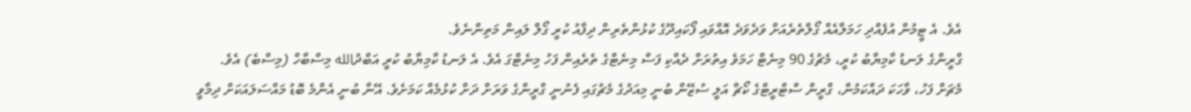އެވެ. އެ ޓީމުން އުފެއްދި ހަމަލާއެއް ގޯލްތެރެއަށް ވަދެވަދެ އޮއްވައި ފޯކައިދޫގެ ކުޅުންތެރިން ދިފާއު ކުރީ ގޯލް ލައިން މަތިންނެވެ.
ގްރީންގެ ލަނޑު ކާމިޔާބު ކުރީ، މެޗުގެ 90 މިނެޓް ހަމަވެ އިތުރަށް ދެއްކި ފަސް މިނެޓްގެ ތެރެއިން ފަހު މިނެޓްގަ އެވެ. އެ ލަނޑު ކާމިޔާބު ކުރީ އަބްދުالله މިސްބާހް (މިސްބެ) އެވެ.
މެޗަށް ފަހު، ވާހަކަ ދައްކަމުން، ގްރީން ސްޓްރީޓްގެ ކޯޗް އަލީ ސުޒޭން ބުނީ މިއަދުގެ މެޗުގައި ފެނުނީ ގްރީންގެ ވަރަށް ދަށް ކުޅުމެއް ކަމަށެވެ. އޭނާ ބުނީ އެންމެ ބޮޑު މައްސަލައަކަށް ދިމާވީ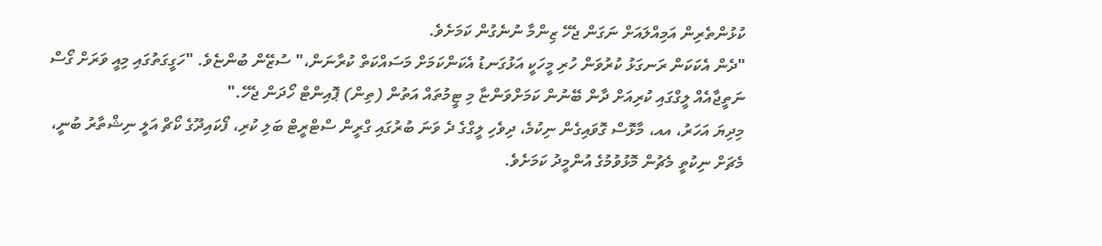ކުޅުންތެރިން އަމިއްލައަށް ނަގަން ޖެހޭ ޒިންމާ ނުނެގުން ކަމަށެވެ.
"ދެން އެކަކަން ރަނގަޅު ކުރުވަން ހުރި މީހަކީ އަޅުގަނޑު އެކަންކަމަށް މަސައްކަތް ކުރާނަން،" ސުޒޭން ބުންޏެވެ. "ހަގީގަތުގައި މިއީ ވަރަށް ގޯސް ނަތީޖާއެއް ލީގްގައި ކުރިއަށް ދާން ބޭނުން ކަމަށްވަންޏާ މި ޓީމުތައް އަތުން (ތިން) ޕޮއިންޓް ހޯދަން ޖެހޭ."
މިދިޔަ އަހަރު، އއ، މާޅޮސް ގޮވައިގެން ނިކުމެ، ދިވެހި ލީގްގެ ދެ ވަނަ ބުރުގައި ގްރީން ސްޓްރީޓް ބަލި ކުރި، ފޯކައިދޫގެ ކޯޗް އަލީ ނިޝްތާރު ބުނީ، މެޗަށް ނިކުތީ މެޗުން މޮޅުވުމުގެ އުންމީދު ކަމަށެވެ.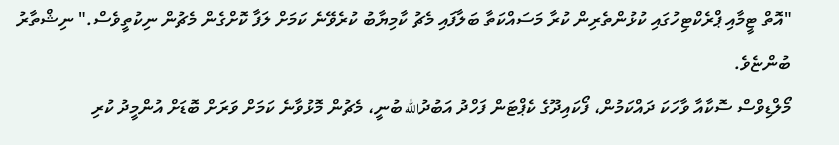"އޮތް ޓީމާއި ޕްރެކްޓިހުގައި ކުޅުންތެރިން ކުރާ މަސައްކަތާ ބަލާފައި މެޗު ކާމިޔާބު ކުރެވޭނެ ކަމަށް ލަފާ ކޮށްގެން މެޗުން ނިކުތީވެސް." ނިޝްތާރު ބުންޏެވެ.
މޯލްޑިވްސް ސޮކާއާ ވާހަކަ ދައްކަމުން، ފޯކައިދޫގެ ކެޕްޓަން ފަހްދު އަބުދުالله ބުނީ، މެޗުން މޮޅުވާނެ ކަމަށް ވަރަށް ބޮޑަށް އުންމީދު ކުރި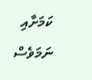ކަމަށާއި ނަމަވެސް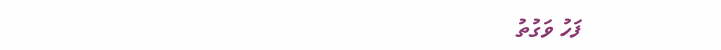ފަހު ވަގުތު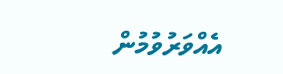އެއްވަރުވުމުން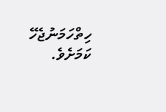ހިތްހަމަނުޖެހޭ ކަމަށެވެ.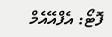ފޮޓޯ: އެފްއޭއެމް